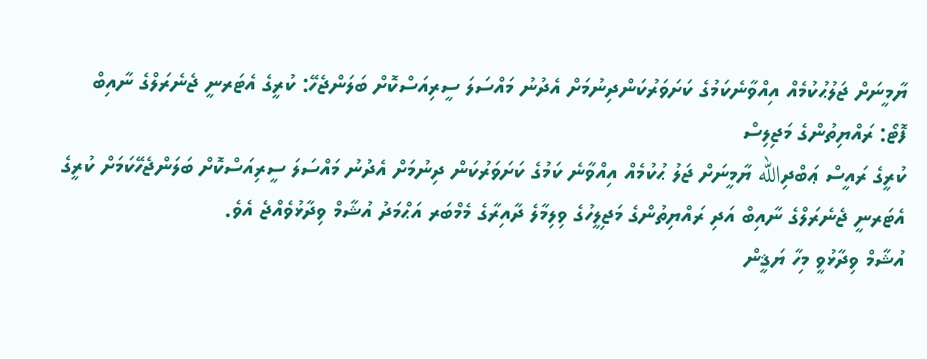ޔާމީނަށް ޖަލުޙުކުމެއް އިއްވާނެކަމުގެ ކަށަވަރުކަންދިނުމަށް އެދުނު މައްސަލަ ސީރިއަސްކޮށް ބަލަންޖެހޭ: ކުރީގެ އެޓަރނީ ޖެނެރަލްގެ ނާއިބް
ފޮޓޯ: ރައްޔިތުންގެ މަޖިލިސް
ކުރީގެ ރައީސް ޢަބްދިالله ޔާމީނަށް ޖަލު ޙުކުމެއް އިއްވާނެ ކަމުގެ ކަށަވަރުކަން ދިނުމަށް އެދުނު މައްސަލަ ސީރިއަސްކޮށް ބަލަންޖެހޭކަމަށް ކުރީގެ އެޓަރނީ ޖެނެރަލްގެ ނާއިބް އަދި ރައްޔިތުންގެ މަޖިލީހުގެ ވިލިމާލެ ދާއިރާގެ މެމްބަރ އަޙްމަދު އުޝާމް ވިދާޅުވެއްޖެ އެވެ.
އުޝާމް ވިދާޅުވީ މިހާ ޔަޤީން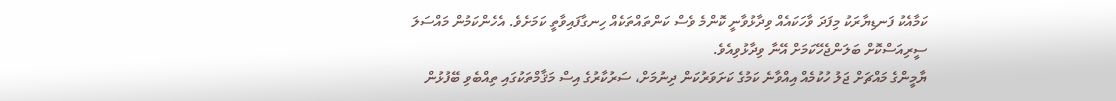ކަމާއެކު ފަނޑިޔާރަކު މިފަދަ ވާހަކައެއް ވިދާޅުވާނީ ކޮންމެ ވެސް ކަންތައްތަކެއް ހިނގާފައިވާތީ ކަމަށެވެ. އެހެންކަމުން މައްސަލަ ސީރިއަސްކޮށް ބަލަންޖެހޭކަމަށް އޭނާ ވިދާޅުވިއެވެ.
ޔާމީންގެ މައްޗަށް ޖަލު ހުކުމެއް އިއްވާނެ ކަމުގެ ކަށަވަރުކަން ދިނުމަށް، ސަރުކާރުގެ އިސް މަޤާމްތަކުގައި ތިއްބެވި ބޭފުޅުން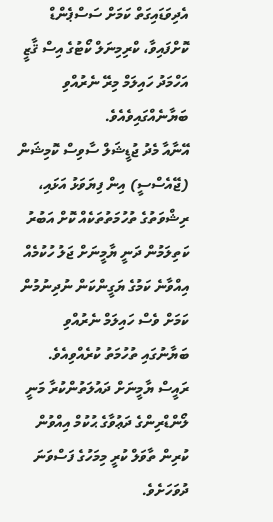އެދިވަޑައިގަތް ކަމަށް ސަސްޕެންޑް ކޮށްފައިވާ، ކްރިމިނަލް ކޯޓުގެ އިސް ޤާޒީ އަހްމަދު ހައިލަމް މިރޭ ނެރުއްވި ބަޔާނެއްގައިވެއެވެ.
އޭނާއާ މެދު ޖުޑީޝަލް ސާވިސް ކޮމިޝަން (ޖޭއެސްސީ) އިން ފިޔަވަޅު އަޅައި، ރިޝްވަތުގެ ތުހުމަތުތަކެއް ކޮށް އަބުރު ކަތިލަމުން ދަނީ ޔާމީނަށް ޖަލު ހުކުމެއް އިއްވާނެ ކަމުގެ ޔަގީންކަން ނުދިނުމުން ކަމަށް ވެސް ހައިލަމް ނެރުއްވި ބަޔާނުގައި ތުހުމަތު ކުރެއްވިއެވެ.
ރައީސް ޔާމީނަށް ދައުލަތުންކުރާ މަނީ ލޯންޑްރިންގެ ދަޢުވާގެ ޙުކުމް އިއްވުން ކުރިން ތާވަލް ކުރީ މިމަހުގެ ފަސްވަނަ ދުވަހަށެވެ.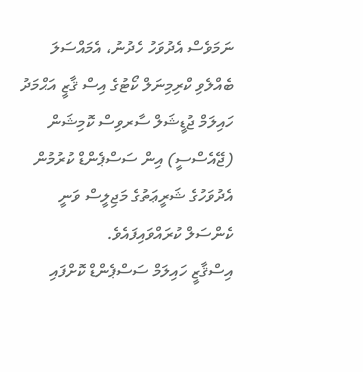ނަމަވެސް އެދުވަހު ހެދުނު، އެމައްސަލަ ބެއްލެވި ކްރިމިނަލް ކޯޓުގެ އިސް ޤާޒީ އަޙްމަދު ހައިލަމް ޖުޑީޝަލް ސާރވިސް ކޮމިޝަން (ޖޭއެސްސީ) އިން ސަސްޕެންޑް ކުރުމުން އެދުވަހުގެ ޝަރީޢަތުގެ މަޖިލީސް ވަނީ ކެންސަލް ކުރައްވައިފައެވެ.
އިސްޤާޒީ ހައިލަމް ސަސްޕެންޑް ކޮށްފައި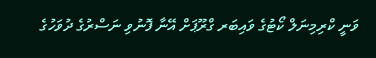ވަނީ ކްރިމިނަލް ކޯޓުގެ ވައިބަރ ގްރޫޕަށް އޭނާ ފޮނުވި ނަސްރުގެ ދުވަހުގެ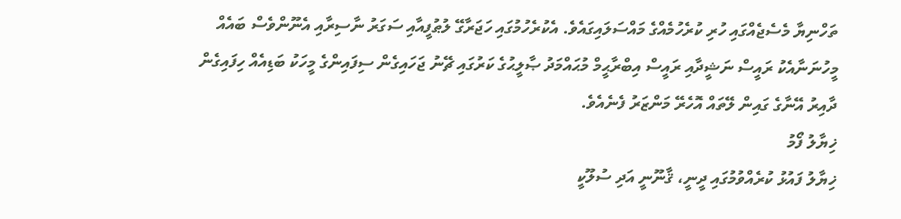ތަހްނިޔާ މެސެޖެއްގައި ހުރި ކުރެހުމެއްގެ މައްސަލައިގައެވެ. އެކުރެހުމުގައި ހަޖަރާގޭ ލުޠުފީއާއި ސަގަރު ނާސިރާއި އެނޫންވެސް ބައެއް މީހުނަނާއެކު ރައީސް ނަޝީދާއި ރައީސް އިބްރާޙީމް މުޙައްމަދު ޞާލީޙުގެ ކަރުގައި ޗޭނު ޖަހައިގެން ސިފައިންގެ މީހަކު ބަޑިއެއް ހިފައިގެން ދާއިރު އޭނާގެ ގައިން ލޭތައް އޮހެރޭ މަންޒަރު ފެނެއެވެ.
ޚިޔާލު ފޯމު
ޚިޔާލު ފައުޅު ކުރެއްވުމުގައި ދީނީ، ޤާނޫނީ އަދި ސުލޫކީ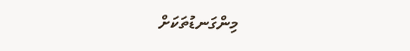މިންގަނޑުތަކަށް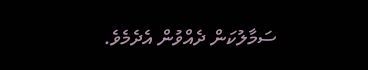ސަމާލުކަން ދެއްވުން އެދެމެވެ.